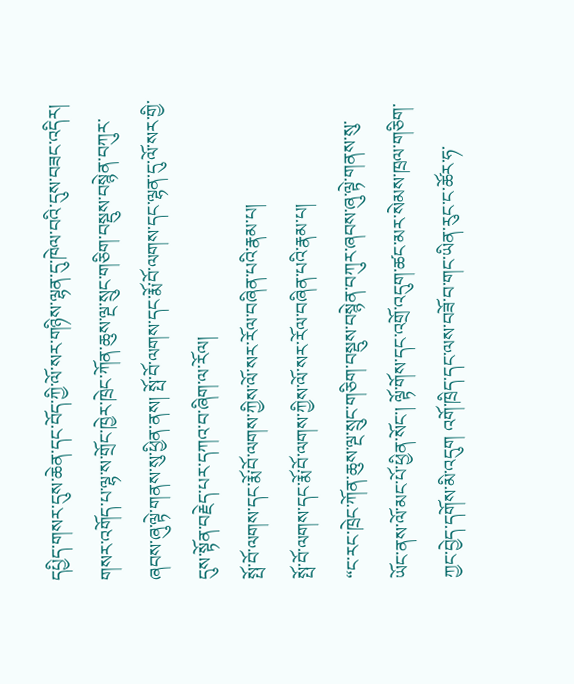དཔྱིད་གསར་དུས་ཆེན་དང་བོད་ཀྱི་ལོ་སར་གཉིས་ལྷན་དུ་ཁེལ་བའི་དུས་བཟང་འདིར། གསར་འགོད་པ་ལྷ་ས་གྲོང་ཁྱེར་ཁྲེང་ཀོན་ཆུས་ལྔ་སྲུང་གཅིག་བསྡུས་བསྙེན་བཀུར་ཞབས་ཞུ་ལྟེ་གནས་སུ་ཕྱིན་ནས། སྤོ་བོ་ལགས་དང་རྨོ་བོ་ལགས་དང་ལྷན་དུ་ལོ་སར་གྱི་དུས་སྟོན་བརྗེད་པར་དཀའ་བ་ཞིག་ལ་རོལ།
སྤོ་བོ་ལགས་དང་རྨོ་བོ་ལགས་ཀྱིས་ལོ་སར་རོལ་བཞིན་པའི་རྣམ་པ།
སྤོ་བོ་ལགས་དང་རྨོ་བོ་ལགས་ཀྱིས་ལོ་སར་རོལ་བཞིན་པའི་རྣམ་པ།
“ང་རང་ཁྲེང་ཀོན་ཆུས་ལྔ་སྲུང་གཅིག་བསྡུས་བསྙེན་བཀུར་ཞབས་ཞུ་ལྟེ་གནས་སུ་ཡོང་ནས་ལོ་མང་པོ་ཕྱིན་སོང་། ལྟོ་གོས་དང་འགྲོ་འདུག་ཚང་མར་སེམས་ཁྲལ་གཅིག་ཀྱང་བྱེད་དགོས་མི་འདུག འགོ་ཁྲིད་དང་ལས་བཟོ་བ་གང་ཡིན་རུང་ང་ཚོར་ཧ་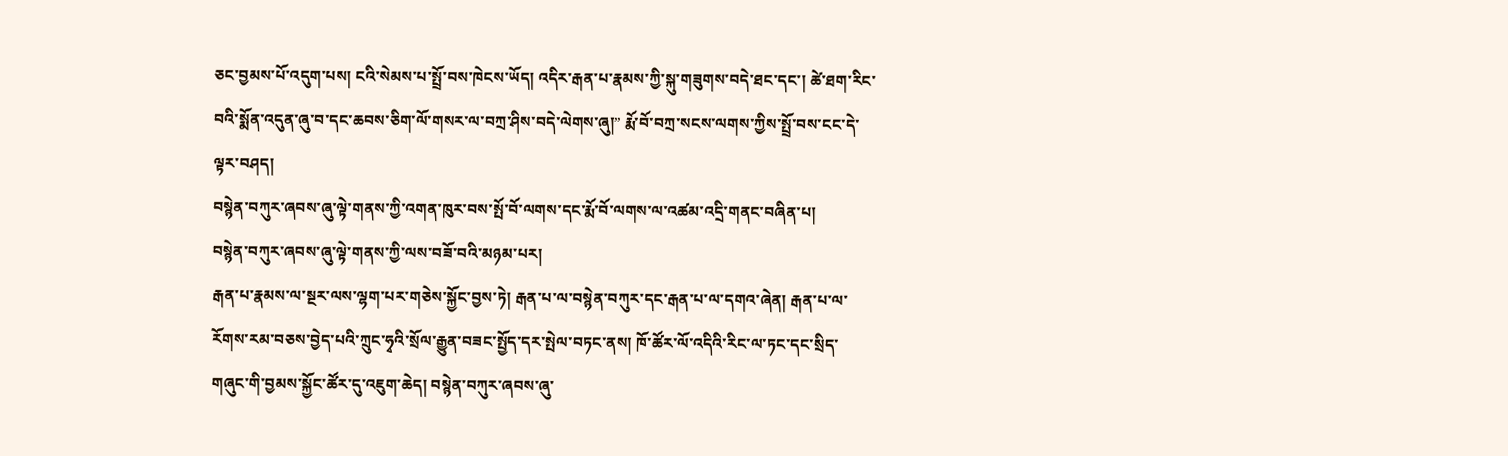ཅང་བྱམས་པོ་འདུག་པས། ངའི་སེམས་པ་སྤྲོ་བས་ཁེངས་ཡོད། འདིར་རྒན་པ་རྣམས་ཀྱི་སྐུ་གཟུགས་བདེ་ཐང་དང་། ཚེ་ཐག་རིང་བའི་སྨོན་འདུན་ཞུ་བ་དང་ཆབས་ཅིག་ལོ་གསར་ལ་བཀྲ་ཤིས་བདེ་ལེགས་ཞུ།” རྨོ་བོ་བཀྲ་སངས་ལགས་ཀྱིས་སྤྲོ་བས་ངང་དེ་ལྟར་བཤད།
བསྙེན་བཀུར་ཞབས་ཞུ་ལྟེ་གནས་ཀྱི་འགན་ཁུར་བས་སྤོ་བོ་ལགས་དང་རྨོ་བོ་ལགས་ལ་འཚམ་འདྲི་གནང་བཞིན་པ།
བསྙེན་བཀུར་ཞབས་ཞུ་ལྟེ་གནས་ཀྱི་ལས་བཟོ་བའི་མཉམ་པར།
རྒན་པ་རྣམས་ལ་སྔར་ལས་ལྷག་པར་གཅེས་སྐྱོང་བྱས་ཏེ། རྒན་པ་ལ་བསྙེན་བཀུར་དང་རྒན་པ་ལ་དགའ་ཞེན། རྒན་པ་ལ་རོགས་རམ་བཅས་བྱེད་པའི་ཀྲུང་ཧྭའི་སྲོལ་རྒྱུན་བཟང་སྤྱོད་དར་སྤེལ་བཏང་ནས། ཁོ་ཚོར་ལོ་འདིའི་རིང་ལ་ཏང་དང་སྲིད་གཞུང་གི་བྱམས་སྐྱོང་ཚོར་དུ་འཇུག་ཆེད། བསྙེན་བཀུར་ཞབས་ཞུ་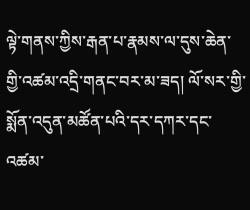ལྟེ་གནས་ཀྱིས་རྒན་པ་རྣམས་ལ་དུས་ཆེན་གྱི་འཚམ་འདྲི་གནང་བར་མ་ཟད། ལོ་སར་གྱི་སྨོན་འདུན་མཚོན་པའི་དར་དཀར་དང་འཚམ་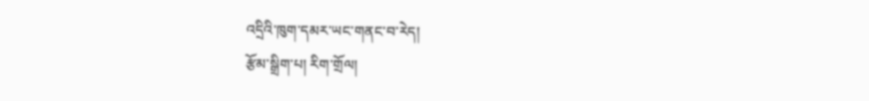འདྲིའི་ཁུག་དམར་ཡང་གནང་བ་རེད།
རྩོམ་སྒྲིག་པ། རིག་གྲོལ།